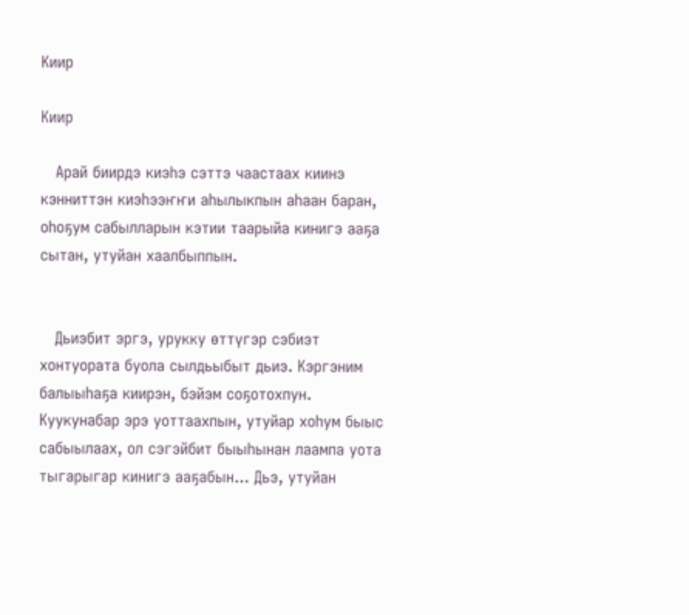Киир

Киир

   Арай биирдэ киэһэ сэттэ чаастаах киинэ кэнниттэн киэһээҥҥи аһылыкпын аһаан баран, оһоҕум сабылларын кэтии таарыйа кинигэ ааҕа сытан, утуйан хаалбыппын.


   Дьиэбит эргэ, урукку өттүгэр сэбиэт хонтуората буола сылдьыбыт дьиэ. Кэргэним балыыһаҕа киирэн, бэйэм соҕотохпун. Куукунабар эрэ уоттаахпын, утуйар хоһум быыс сабыылаах, ол сэгэйбит быыһынан лаампа уота тыгарыгар кинигэ ааҕабын... Дьэ, утуйан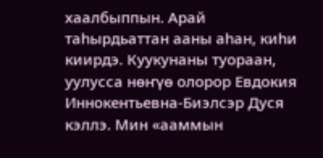хаалбыппын. Арай таһырдьаттан ааны аһан, киһи киирдэ. Куукунаны туораан, уулусса нөҥүө олорор Евдокия Иннокентьевна-Биэлсэр Дуся кэллэ. Мин «ааммын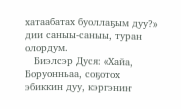хатаабатах буоллаҕым дуу?» дии саныы-саныы, туран олордум.
   Биэлсэр Дуся: «Хайа, Боруонньаа, соҕотох эбиккин дуу, кэргэниҥ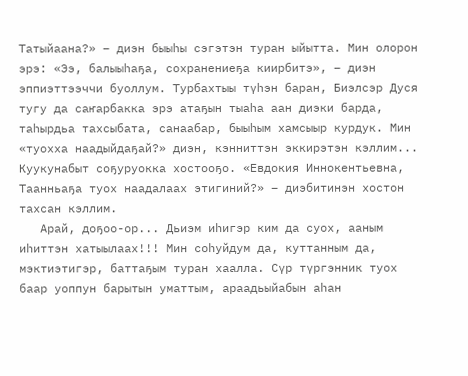Татыйаана?» – диэн быыһы сэгэтэн туран ыйытта. Мин олорон эрэ: «Ээ, балыыһаҕа, сохранениеҕа киирбитэ», – диэн эппиэттээччи буоллум. Турбахтыы түһэн баран, Биэлсэр Дуся тугу да саҥарбакка эрэ атаҕын тыаһа аан диэки барда, таһырдьа тахсыбата, санаабар, быыһым хамсыыр курдук. Мин «туохха наадыйдаҕай?» диэн, кэнниттэн эккирэтэн кэллим... Куукунабыт соҕуруокка хостооҕо. «Евдокия Иннокентьевна, Таанньаҕа туох наадалаах этигиний?» – диэбитинэн хостон тахсан кэллим.
   Арай, доҕоо-ор... Дьиэм иһигэр ким да суох, ааным иһиттэн хатыылаах!!! Мин соһуйдум да, куттанным да, мэктиэтигэр, баттаҕым туран хаалла. Сүр түргэнник туох баар уоппун барытын уматтым, араадьыйабын аһан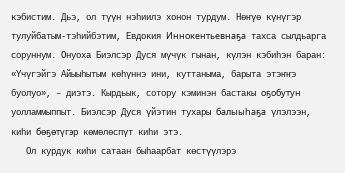кэбистим. Дьэ, ол түүн нэһиилэ хонон турдум. Нөҥүө күнүгэр тулуйбатым-тэһийбэтим, Евдокия Иннокентьевнаҕа тахса сылдьарга соруннум. Онуоха Биэлсэр Дуся мүчүк гынан, күлэн кэбиһэн баран: «Үчүгэйгэ Айыыһытым көһүннэ ини, куттаныма, барыта этэҥҥэ буолуо», – диэтэ. Кырдьык, сотору кэминэн бастакы оҕобутун уолламмыппыт. Биэлсэр Дуся үйэтин тухары балыыһаҕа үлэлээн, киһи бөҕөтүгэр көмөлөспүт киһи этэ.
   Ол курдук киһи сатаан быһаарбат көстүүлэрэ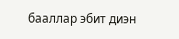бааллар эбит диэн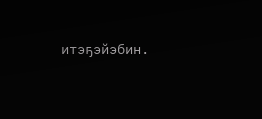итэҕэйэбин.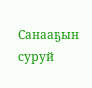Санааҕын суруй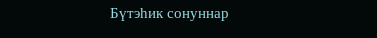Бүтэһик сонуннар